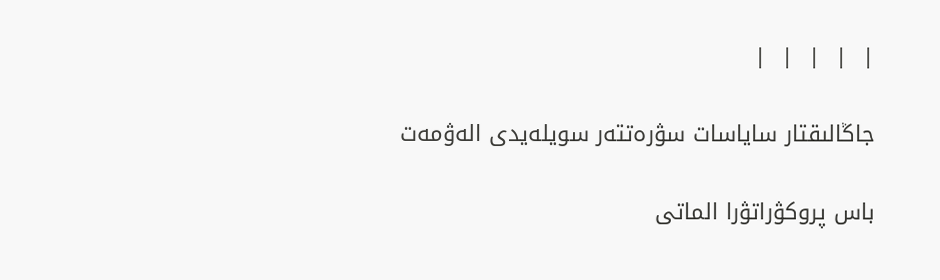|  |  |  |  |

جاڭالىقتار ساياسات سۋرەتتەر سويلەيدى الەۋمەت

باس پروكۋراتۋرا الماتى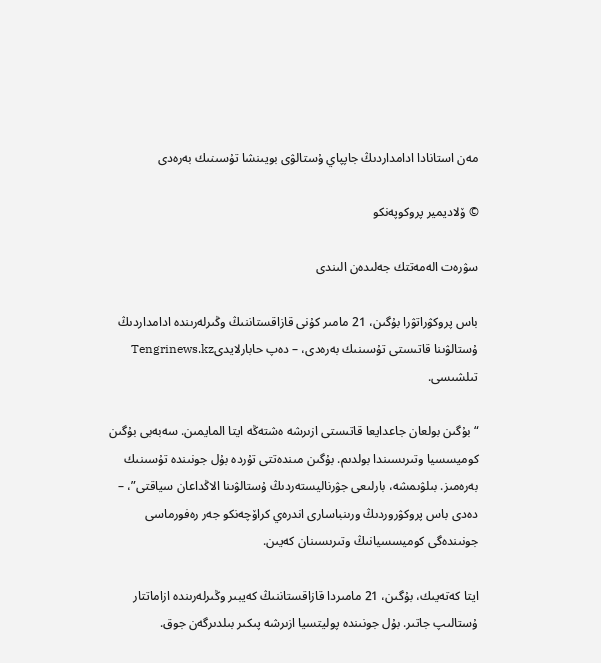مەن استانادا ادامداردىڭ جاپپاي ۇستالۋى بويىنشا تۇسىنىك بەرەدى

© ۆلاديمير پروكوپەنكو

سۋرەت الەمەتتك جەلىدەن الىندى

باس پروكۋراتۋرا بۇگىن، 21 مامىر كۇنى قازاقستاننىڭ وڭىرلەرىندە ادامداردىڭ ۇستالۋىنا قاتىستى تۇسىنىك بەرەدى، – دەپ حابارلايدىTengrinews.kz تىلشىسى.

“بۇگىن بولعان جاعدايعا قاتىستى ازىرشە ەشتەڭە ايتا المايمىن. سەبەبى بۇگىن كوميسسيا وتىرىسىندا بولدىم. بۇگىن مىندەتتى تۇردە بۇل جونىندە تۇسىنىك بەرەمىز. بىلۋىمشە، بارلىعى جۋرناليستەردىڭ ۇستالۋىنا الاڭداعان سياقتى”، – دەدى باس پروكۋروردىڭ ورىنباسارى اندرەي كراۆچەنكو جەر رەفورماسى جونىندەگى كوميسسيانىڭ وتىرىسىنان كەيىن.

ايتا كەتەيىك، بۇگىن، 21 مامىردا قازاقستاننىڭ كەيبىر وڭىرلەرىندە ازاماتتار ۇستالىپ جاتىر. بۇل جونىندە پوليتسيا ازىرشە پىكىر بىلدىرگەن جوق.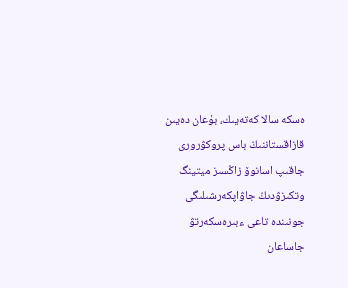ەسكە سالا كەتەيىك، بۇعان دەيىن قازاقستاننىڭ باس پروكۋرورى جاقىپ اسانوۆ زاڭسىز ميتينگ وتكىزۋدىڭ جاۋاپكەرشىلىگى جونىندە تاعى ءبىرەسكەرتۋ جاساعان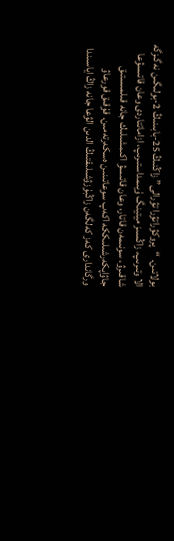بولاتىن. “پروكۋراتۋرا تۋرالى” زاڭنىڭ 25-بابىنىڭ 2-بولىگىن نەگىزگە الا وتىرىپ، زاڭسىز ميتينگ ۇيىمداستىرىپ، ازاماتتاردى وعان قاتىسۋعا شاقىرۋ، سونىمەن قاتار، وعان قاتىسۋ اكىمشىلىك جانە قىلمىستىق جاۋاپكەرشىلىككە اكەپ سوعاتىنىن ەسكەرتەمىن. قۇقىق قورعاۋ ورگاندارى كەز كەلگەن زاڭبۇزۋشىلىقتىڭ الدىن الۋعا جانە زاڭ اياسىندا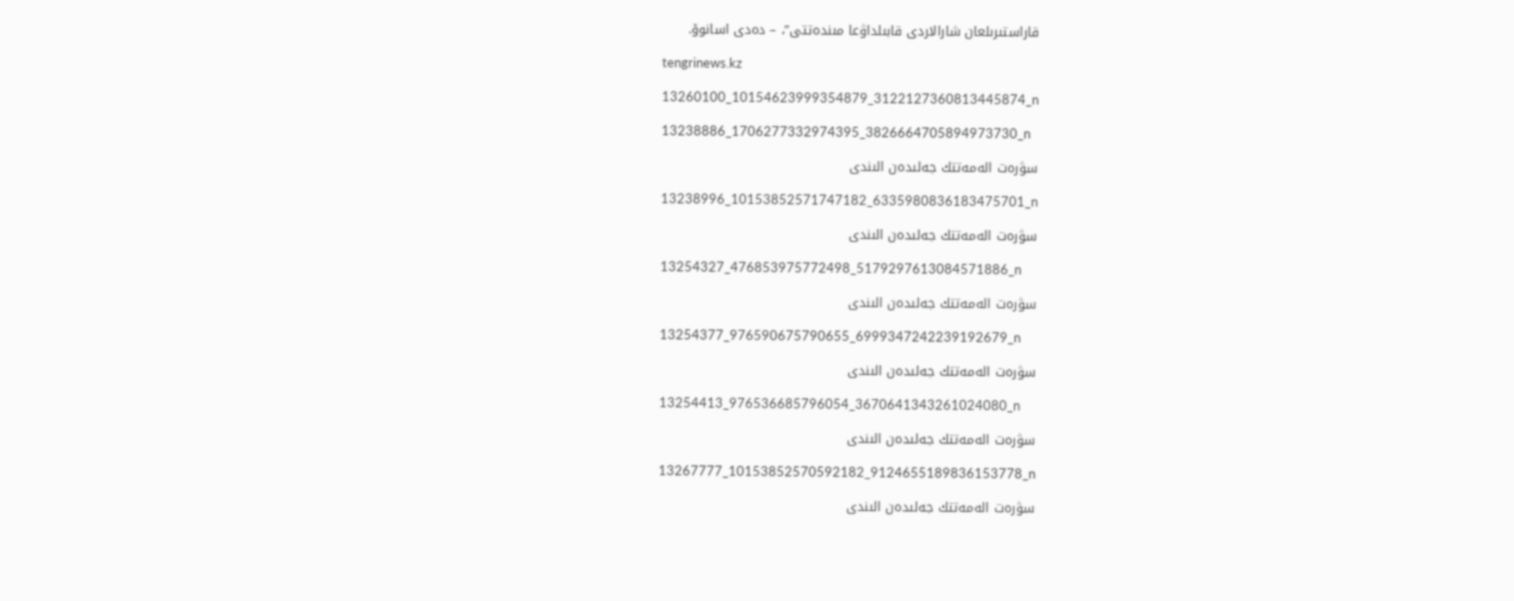قاراستىرىلعان شارالاردى قابىلداۋعا مىندەتتى”، – دەدى اسانوۆ.

tengrinews.kz

13260100_10154623999354879_3122127360813445874_n

13238886_1706277332974395_3826664705894973730_n

سۋرەت الەمەتتك جەلىدەن الىندى

13238996_10153852571747182_6335980836183475701_n

سۋرەت الەمەتتك جەلىدەن الىندى

13254327_476853975772498_5179297613084571886_n

سۋرەت الەمەتتك جەلىدەن الىندى

13254377_976590675790655_6999347242239192679_n

سۋرەت الەمەتتك جەلىدەن الىندى

13254413_976536685796054_3670641343261024080_n

سۋرەت الەمەتتك جەلىدەن الىندى

13267777_10153852570592182_9124655189836153778_n

سۋرەت الەمەتتك جەلىدەن الىندى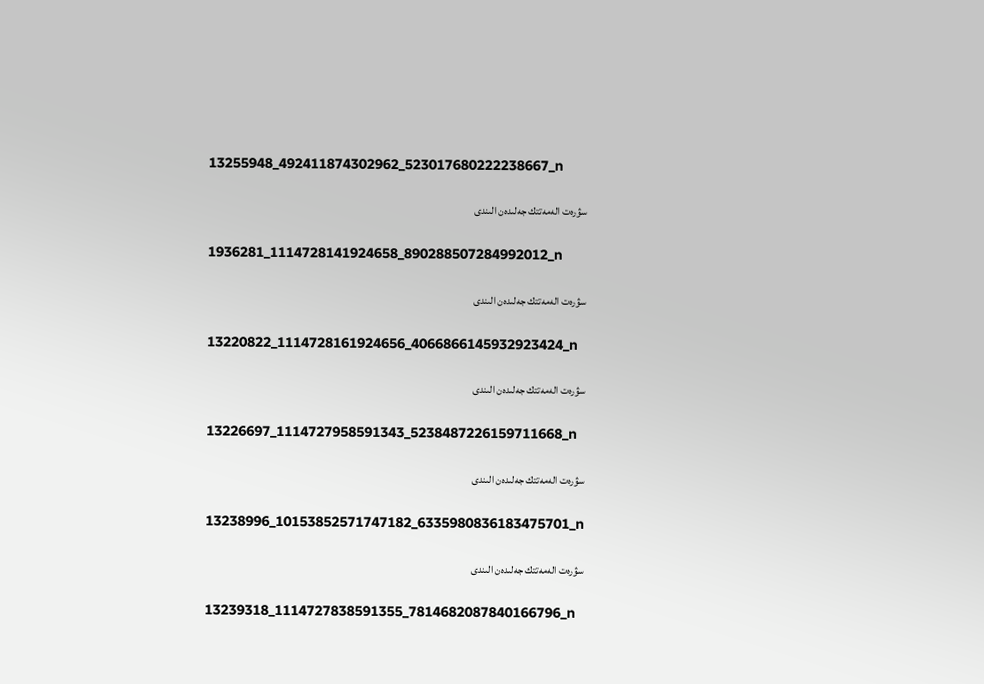13255948_492411874302962_523017680222238667_n

سۋرەت الەمەتتك جەلىدەن الىندى

1936281_1114728141924658_890288507284992012_n

سۋرەت الەمەتتك جەلىدەن الىندى

13220822_1114728161924656_4066866145932923424_n

سۋرەت الەمەتتك جەلىدەن الىندى

13226697_1114727958591343_5238487226159711668_n

سۋرەت الەمەتتك جەلىدەن الىندى

13238996_10153852571747182_6335980836183475701_n

سۋرەت الەمەتتك جەلىدەن الىندى

13239318_1114727838591355_7814682087840166796_n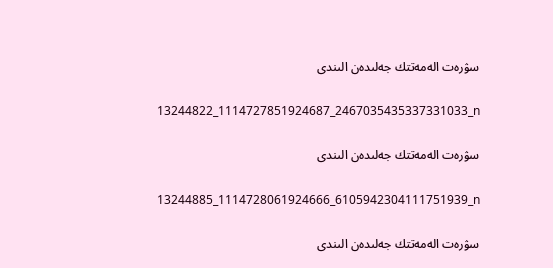سۋرەت الەمەتتك جەلىدەن الىندى

13244822_1114727851924687_2467035435337331033_n

سۋرەت الەمەتتك جەلىدەن الىندى

13244885_1114728061924666_6105942304111751939_n

سۋرەت الەمەتتك جەلىدەن الىندى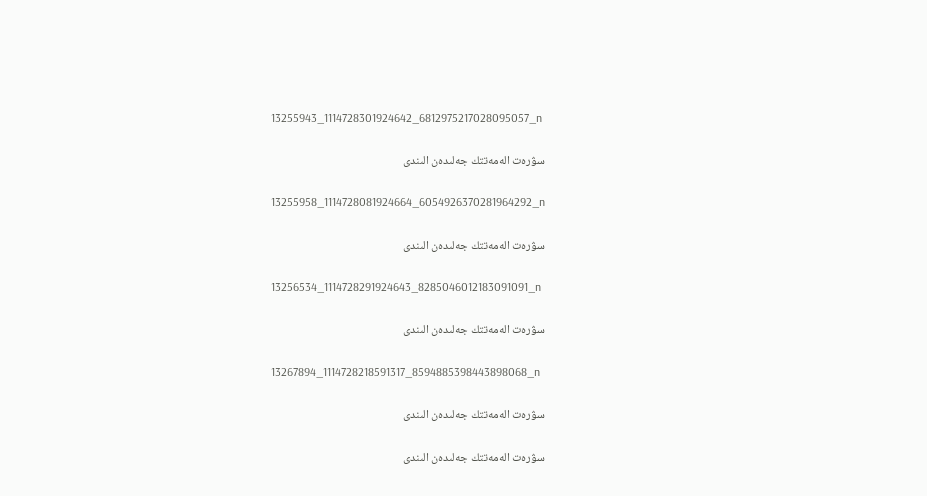13255943_1114728301924642_6812975217028095057_n

سۋرەت الەمەتتك جەلىدەن الىندى

13255958_1114728081924664_6054926370281964292_n

سۋرەت الەمەتتك جەلىدەن الىندى

13256534_1114728291924643_8285046012183091091_n

سۋرەت الەمەتتك جەلىدەن الىندى

13267894_1114728218591317_8594885398443898068_n

سۋرەت الەمەتتك جەلىدەن الىندى

سۋرەت الەمەتتك جەلىدەن الىندى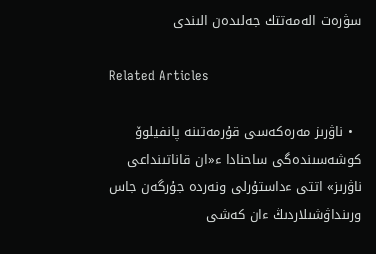سۋرەت الەمەتتك جەلىدەن الىندى

Related Articles

  • ناۋرىز مەرەكەسى قۇرمەتىنە پانفيلوۆ كوشەسىندەگى ساحنادا ء«ان قاناتىنداعى ناۋرىز» اتتى ءداستۇرلى ونەردە جۇرگەن جاس ورىنداۋشىلاردىڭ ءان كەشى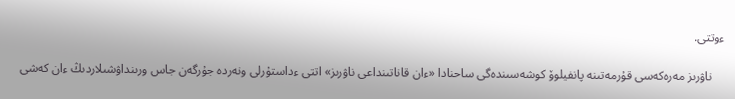ءوتتى.

    ناۋرىز مەرەكەسى قۇرمەتىنە پانفيلوۆ كوشەسىندەگى ساحنادا «ءان قاناتىنداعى ناۋرىز» اتتى ءداستۇرلى ونەردە جۇرگەن جاس ورىنداۋشىلاردىڭ ءان كەشى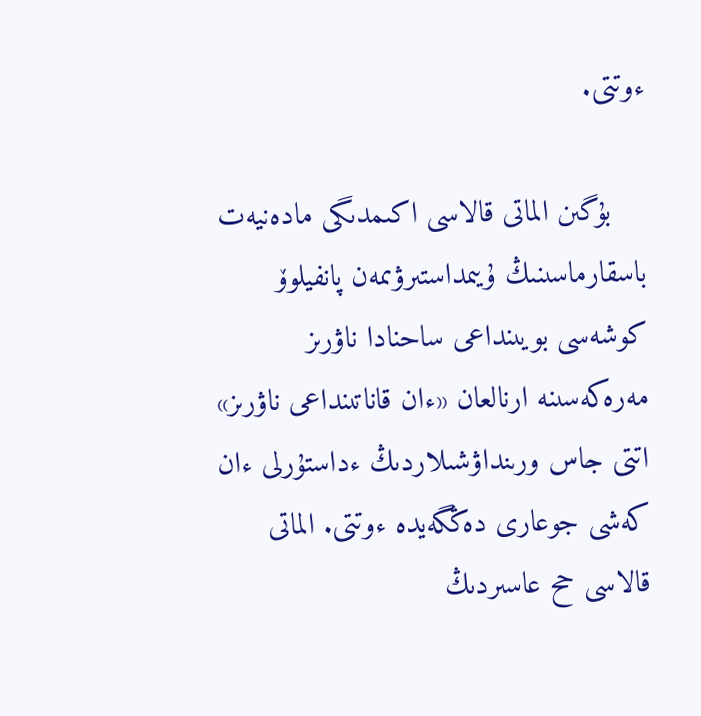ءوتتى.

    بۇگىن الماتى قالاسى اكىمدىگى مادەنيەت باسقارماسىنىڭ ۇيىمداستىرۋىمەن پانفيلوۆ كوشەسى بويىنداعى ساحنادا ناۋرىز مەرەكەسىنە ارنالعان «ءان قاناتىنداعى ناۋرىز» اتتى جاس ورىنداۋشىلاردىڭ ءداستۇرلى ءان كەشى جوعارى دەڭگەيدە ءوتتى. الماتى قالاسى حح عاسىردىڭ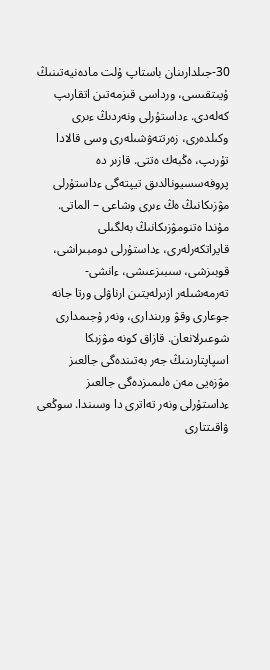30-جىلدارىنان باستاپ ۇلت مادەنيەتىنىڭ ۇيىتقىسى، ورداسى قىزمەتىن اتقارىپ كەلەدى. ءداستۇرلى ونەردىڭ ءىرى وكىلدەرى، زەرتتەۋشىلەرى وسى قالادا تۇرىپ، ەڭبەك ەتتى. قازىر دە پروفەسسيونالدىق تيپتەگى ءداستۇرلى مۋزىكانىڭ ەڭ ءىرى وشاعى – الماتى. مۇندا ەتنومۋزىكانىڭ بەلگىلى قايراتكەرلەرى، ءداستۇرلى دومبىراشى، قوبىزشى، سىبىزعىشى، ءانشى-تەرمەشىلەر ازىرلەيتىن ارناۋلى ورتا جانە جوعارى وقۋ ورىندارى، ونەر ۇجىمدارى شوعىرلانعان. قازاق كونە مۋزىكا اسپاپتارىنىڭ جەر بەتىندەگى جالعىز مۋزەيى مەن ەلىمىزدەگى جالعىز ءداستۇرلى ونەر تەاترى دا وسىندا. سوڭعى ۋاقىتتارى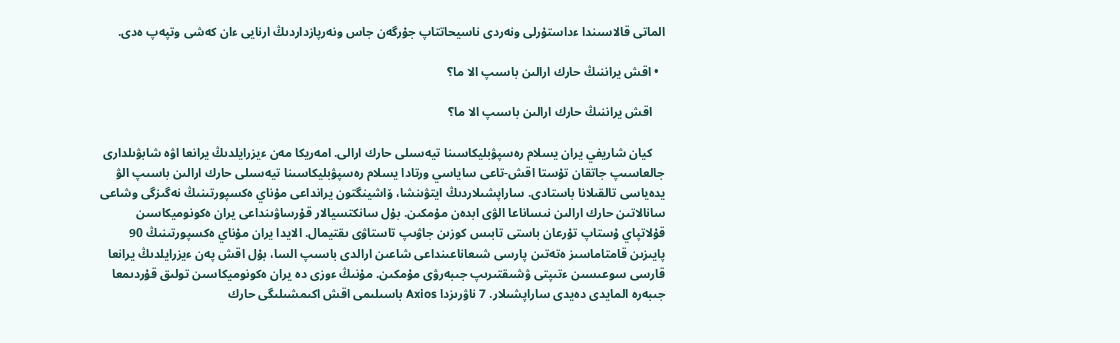الماتى قالاسىندا ءداستۇرلى ونەردى ناسيحاتتاپ جۇرگەن جاس ونەرپازداردىڭ ارنايى ءان كەشى وتپەپ ەدى.

  • اقش يراننىڭ حارك ارالىن باسىپ الا ما؟

    اقش يراننىڭ حارك ارالىن باسىپ الا ما؟

    كيان شاريفي يران يسلام رەسپۋبليكاسىنا تيەسىلى حارك ارالى. امەريكا مەن ءيزرايلدىڭ يرانعا اۋە شابۋىلدارى جالعاسىپ جاتقان تۇستا اقش-تاعى ساياسي ورتادا يسلام رەسپۋبليكاسىنا تيەسىلى حارك ارالىن باسىپ الۋ يدەياسى تالقىلانا باستادى. ساراپشىلاردىڭ ايتۋىنشا، ۆاشينگتون يرانداعى مۇناي ەكسپورتىنىڭ نەگىزگى وشاعى سانالاتىن حارك ارالىن نىساناعا الۋى ابدەن مۇمكىن. بۇل سانكتسيالار قۇرساۋىنداعى يران ەكونوميكاسىن قۇلاتپاي ۇستاپ تۇرعان باستى تابىس كوزىن جاۋىپ تاستاۋى ىقتيمال. الايدا يران مۇناي ەكسپورتىنىڭ 90 پايىزىن قامتاماسىز ەتەتىن پارسى شىعاناعىنداعى شاعىن ارالدى باسىپ السا، بۇل اقش پەن ءيزرايلدىڭ يرانعا قارسى سوعىسىن ءتىپتى ۋشىقتىرىپ جىبەرۋى مۇمكىن. مۇنىڭ ءوزى دە يران ەكونوميكاسىن تولىق قۇردىمعا جىبەرە المايدى دەيدى ساراپشىلار. 7 ناۋرىزدا Axios باسىلىمى اقش اكىمشىلىگى حارك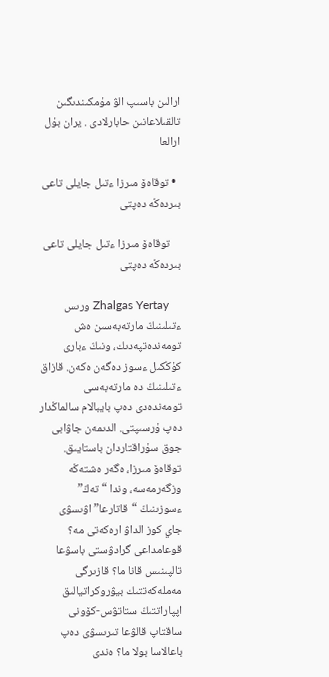ارالىن باسىپ الۋ مۇمكىندىگىن تالقىلاعانىن حابارلادى . يران بۇل ارالعا

  • توقاەۆ مىرزا ءتىل جايلى تاعى بىردەڭە دەپتى

    توقاەۆ مىرزا ءتىل جايلى تاعى بىردەڭە دەپتى

    Zhalgas Yertay ورىس ءتىلىنىڭ مارتەبەسىن ەش تومەندەتپەدىك، ونىڭ ءبارى كۇڭكىل ءسوز دەگەن ەكەن. قازاق ءتىلىنىڭ دە مارتەبەسى تومەندەدى دەپ بايبالام سالماڭدار دەپ ۇرسىپتى. الدىمەن جاۋابى جوق سۇراقتاردان باستايىق. توقاەۆ مىرزا، ەگەر ەشتەڭە وزگەرمەسە، وندا “تەڭ” ءسوزىنىڭ “قاتارعا” اۋىسۋى جاي كوز الداۋ ارەكەتى مە؟ قوعامداعى گرادۋستى باسۋعا تالپىنىس قانا ما؟ قازىرگى مەملەكەتتىك بيۋروكراتيالىق اپپاراتتىڭ ستاتۋس-كۆونى ساقتاپ قالۋعا تىرىسۋى دەپ باعالاسا بولا ما؟ ەندى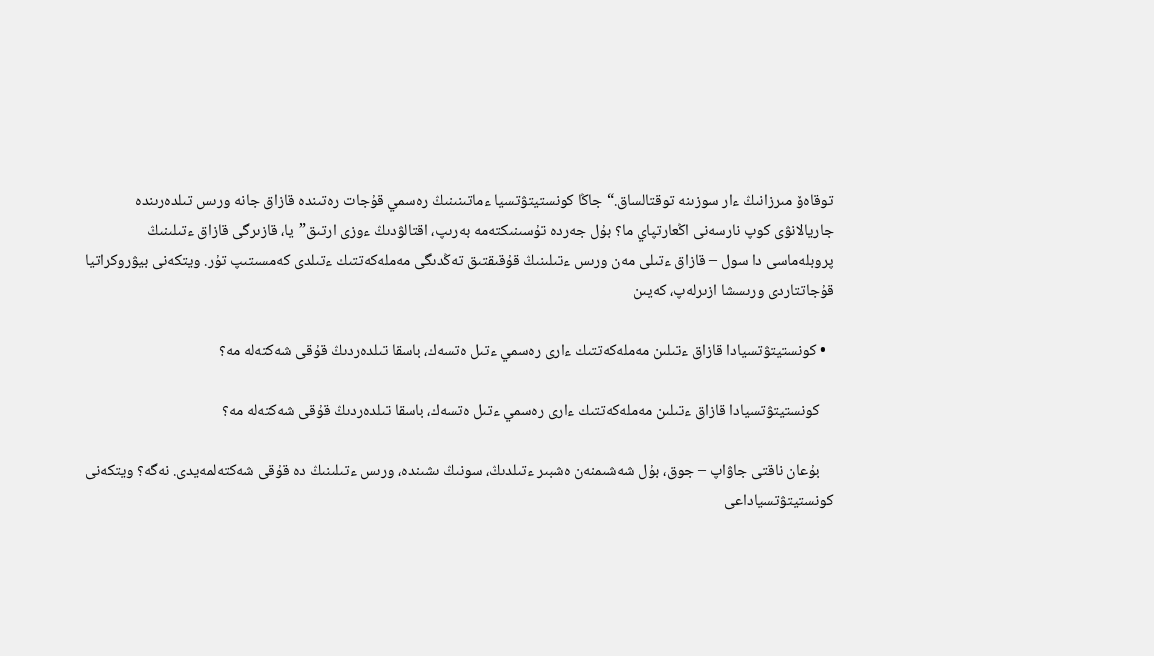توقاەۆ مىرزانىڭ ءار سوزىنە توقتالساق.“جاڭا كونستيتۋتسيا ءماتىنىنىڭ رەسمي قۇجات رەتىندە قازاق جانە ورىس تىلدەرىندە جاريالانۋى كوپ نارسەنى اڭعارتپاي ما؟ بۇل جەردە تۇسىنىكتەمە بەرىپ، اقتالۋدىڭ ءوزى ارتىق”يا، قازىرگى قازاق ءتىلىنىڭ پروبلەماسى دا سول – قازاق ءتىلى مەن ورىس ءتىلىنىڭ قۇقىقتىق تەڭدىگى مەملەكەتتىك ءتىلدى كەمسىتىپ تۇر. ويتكەنى بيۋروكراتيا قۇجاتتاردى ورىسشا ازىرلەپ، كەيىن

  • كونستيتۋتسيادا قازاق ءتىلىن مەملەكەتتىك ءارى رەسمي ءتىل ەتسەك، باسقا تىلدەردىڭ قۇقى شەكتەلە مە؟

    كونستيتۋتسيادا قازاق ءتىلىن مەملەكەتتىك ءارى رەسمي ءتىل ەتسەك، باسقا تىلدەردىڭ قۇقى شەكتەلە مە؟

    بۇعان ناقتى جاۋاپ – جوق، بۇل شەشىمنەن ەشبىر ءتىلدىڭ، سونىڭ ىشىندە، ورىس ءتىلىنىڭ دە قۇقى شەكتەلمەيدى. نەگە؟ ويتكەنى كونستيتۋتسياداعى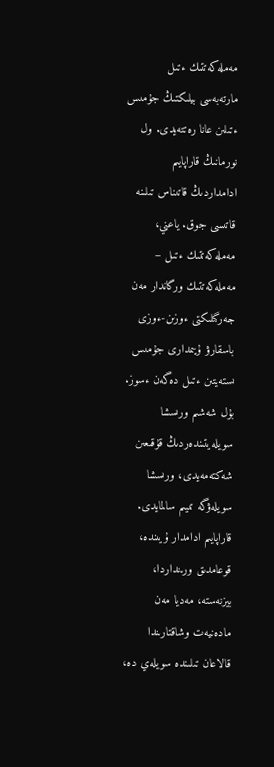مەملەكەتتىك ءتىل مارتەبەسى بيلىكتىڭ جۇمىس ءتىلىن عانا رەتتەيدى. ول نورمانىڭ قاراپايىم ادامداردىڭ قاتىناس تىلىنە قاتىسى جوق. ياعني، مەملەكەتتىك ءتىل – مەملەكەتتىك ورگاندار مەن جەرگىلىكتى ءوزىن-ءوزى باسقارۋ ۇيىمدارى جۇمىس ىستەيتىن ءتىل دەگەن ءسوز. بۇل شەشىم ورىسشا سويلەيتىندەردىڭ قۇقىعىن شەكتەمەيدى، ورىسشا سويلەۋگە تىيىم سالمايدى. قاراپايىم ادامدار ۇيىندە، قوعامدىق ورىنداردا، بيزنەستە، مەديا مەن مادەنيەت وشاقتارىندا قالاعان تىلىندە سويلەي دە،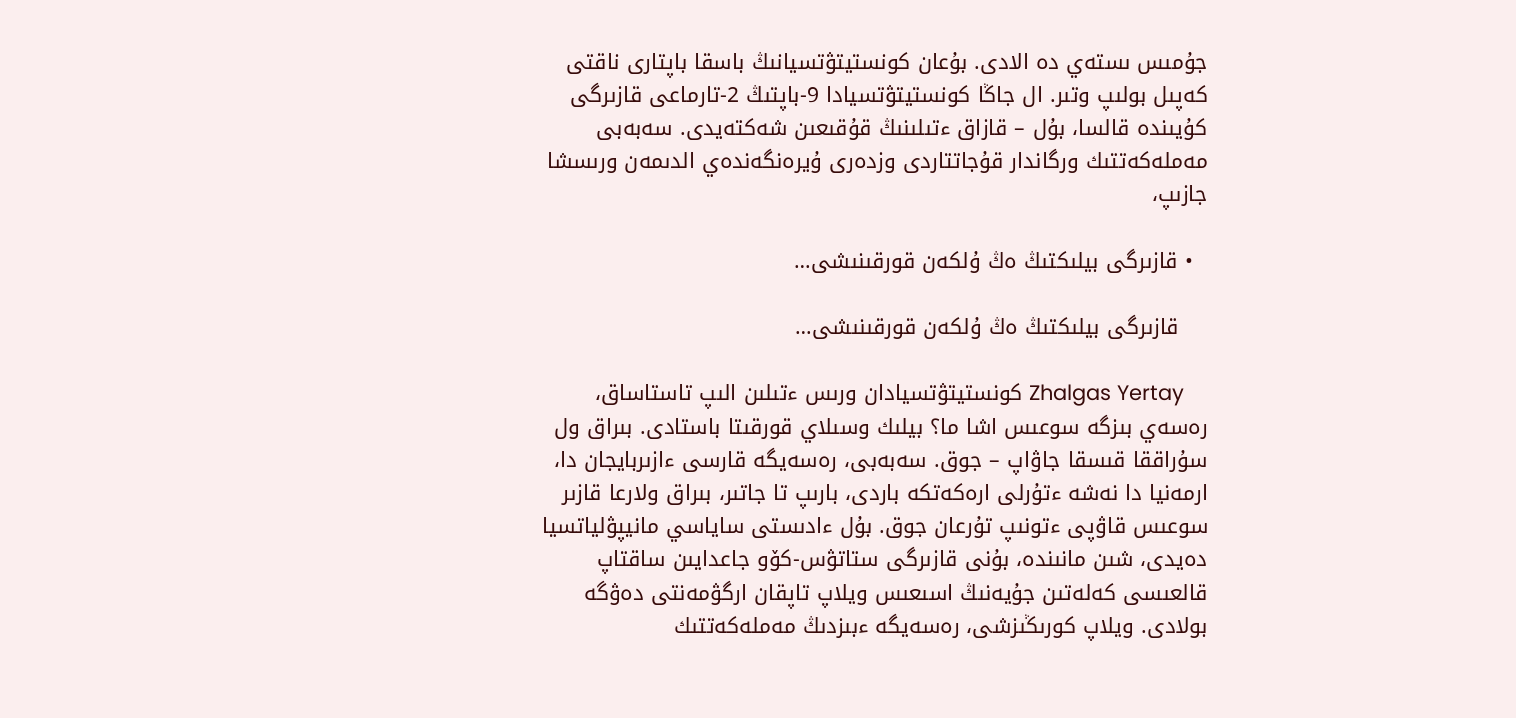جۇمىس ىستەي دە الادى. بۇعان كونستيتۋتسيانىڭ باسقا باپتارى ناقتى كەپىل بولىپ وتىر. ال جاڭا كونستيتۋتسيادا 9-باپتىڭ 2-تارماعى قازىرگى كۇيىندە قالسا، بۇل – قازاق ءتىلىنىڭ قۇقىعىن شەكتەيدى. سەبەبى مەملەكەتتىك ورگاندار قۇجاتتاردى وزدەرى ۇيرەنگەندەي الدىمەن ورىسشا جازىپ،

  • قازىرگى بيلىكتىڭ ەڭ ۇلكەن قورقىنىشى…

    قازىرگى بيلىكتىڭ ەڭ ۇلكەن قورقىنىشى…

    Zhalgas Yertay كونستيتۋتسيادان ورىس ءتىلىن الىپ تاستاساق، رەسەي بىزگە سوعىس اشا ما؟ بيلىك وسىلاي قورقىتا باستادى. بىراق ول سۇراققا قىسقا جاۋاپ – جوق. سەبەبى، رەسەيگە قارسى ءازىربايجان دا، ارمەنيا دا نەشە ءتۇرلى ارەكەتكە باردى، بارىپ تا جاتىر، بىراق ولارعا قازىر سوعىس قاۋپى ءتونىپ تۇرعان جوق. بۇل ءادىستى ساياسي مانيپۋلياتسيا دەيدى، شىن مانىندە، بۇنى قازىرگى ستاتۋس-كۆو جاعدايىن ساقتاپ قالعىسى كەلەتىن جۇيەنىڭ اسىعىس ويلاپ تاپقان ارگۋمەنتى دەۋگە بولادى. ويلاپ كورىڭىزشى، رەسەيگە ءبىزدىڭ مەملەكەتتىك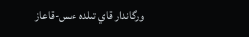ورگاندار قاي تىلدە ءىس-قاعاز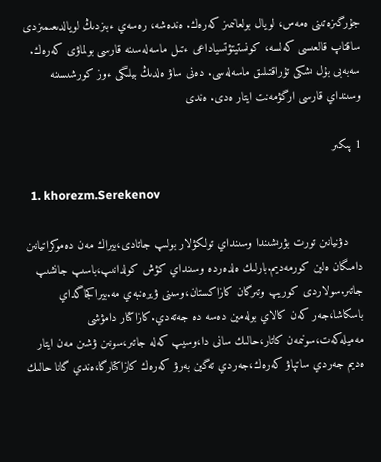جۇرگىزەتىنى ەمەس، لويال بولعانىمىز كەرەك. ەندەشە، رەسەي ءبىزدىڭ لويالدىعىمىزدى ساقتاپ قالعىسى كەلسە، كونستيتۋتسياداعى ءتىل ماسەلەسىنە قارسى بولماۋى كەرەك. سەبەبى بۇل ىشكى تۇراقتىلىق ماسەلەسى. دەنى ساۋ ەلدىڭ بيلىگى ءوز كورشىسىنە وسىنداي قارسى ارگۋمەنت ايتار ەدى. ەندى

1 پىكىر

  1. khorezm.Serekenov

    دۋنيانىن تورت بۋرىشىندا وسىنداي تولكۋلار بولىپ جاتادى،بيراك مەن دەموكراتيانىن دامىگان ەلين كورمەديم.بارلىك ەلدەردە وسىنداي كۋش كولدانىپ،باسىپ جانشىپ جاتىر.سولاردى كوريپ وتىرگان كازاكستان،وسىنى ۋيرەنبەي مە.بيراكجاگداي باسكاشا،جەر كەن كالاي بولەمين دەسە دە جەتەدي.كازاكتار دامۋشى مەميلەكەت،سونىمەن كاتار،حالىك سانى دا،وسيپ كەلە جاتىر،سونىن ۋشىن مەن ايتار ەديم جەردي ساتپاۋ كەرەك،جەردي تەگين بەرۋ كەرەك كازاكتارگا،ەندي گانا حالىك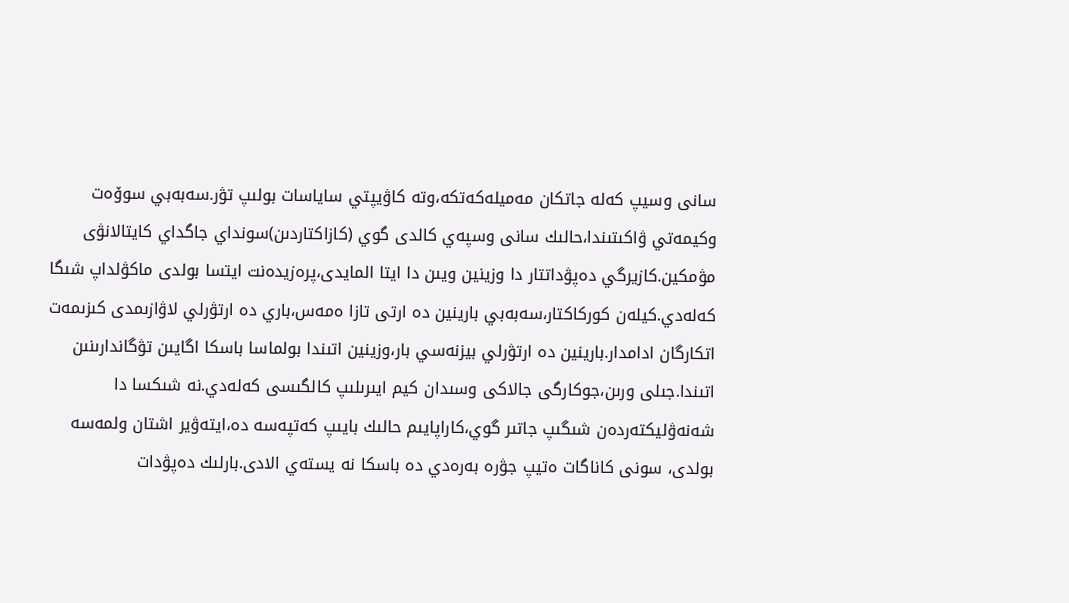سانى وسيپ كەلە جاتكان مەميلەكەتكە،وتە كاۋيپتي ساياسات بولىپ تۋر.سەبەبي سوۆەت وكيمەتي ۋاكىتىندا،حالىك سانى وسپەي كالدى گوي (كازاكتاردىن)سونداي جاگداي كايتالانۋى مۋمكين.كازيرگي دەپۋداتتار دا وزينين ويىن دا ايتا المايدى،پرەزيدەنت ايتسا بولدى ماكۋلداپ شىگا كەلەدي.كيلەن كوركاكتار،سەبەبي بارينين دە ارتى تازا ەمەس،باري دە ارتۋرلي لاۋازىمدى كىزىمەت اتكارگان ادامدار.بارينين دە ارتۋرلي بيزنەسي بار،وزينين اتىندا بولماسا باسكا اگايىن تۋگاندارىنىن اتىندا.جىلى ورىن،جوكارگى جالاكى وسىدان كيم ايىرىلىپ كالگىسى كەلەدي.نە شىكسا دا شەنەۋليكتەردەن شىگىپ جاتىر گوي،كاراپايىم حالىك بايىپ كەتپەسە دە،ايتەۋير اشتان ولمەسە بولدى، سونى كاناگات ەتيپ جۋرە بەرەدي دە باسكا نە يستەي الادى.بارلىك دەپۋدات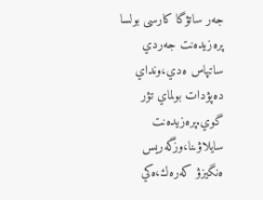جەر ساتۋگا كارسى بولسا پرەزيدەنت جەردي ساتپاس ەدي،ونداي دەپۋدات بولماي تۋر گوي.پرەزيدەنت سايلاۋىنا،وزگەريس ەنگيزۋ كەرەك،ەكي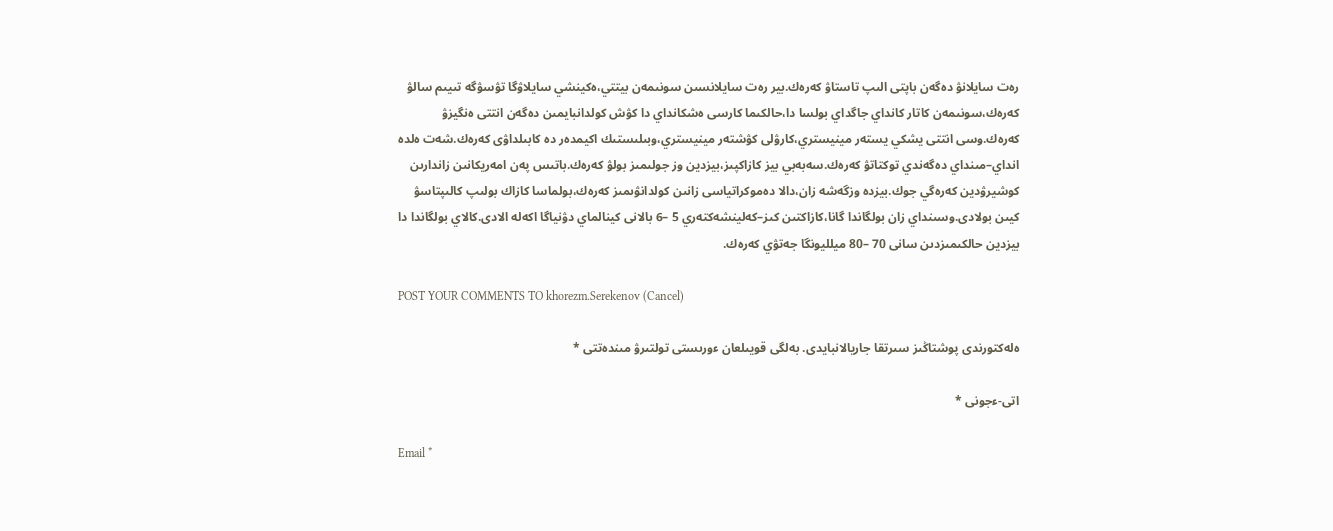رەت سايلانۋ دەگەن باپتى الىپ تاستاۋ كەرەك.بير رەت سايلانسىن سونىمەن بيتتي،ەكينشي سايلاۋگا تۋسۋگە تىيىم سالۋ كەرەك،سونىمەن كاتار كانداي جاگداي بولسا دا،حالكىما كارسى ەشكانداي دا كۋش كولدانبايمىن دەگەن انتتى ەنگيزۋ كەرەك.وسى انتتى يشكي يستەر مينيستري،كارۋلى كۋشتەر مينيستري،وبىلىستىك اكيمدەر دە كابىلداۋى كەرەك.شەت ەلدە انداي–مىنداي دەگەندي توكتاتۋ كەرەك.سەبەبي بيز كازاكپىز،بيزدين وز جولىمىز بولۋ كەرەك.باتىس پەن امەريكانىن زاندارىن كوشيرۋدين كەرەگي جوك.بيزدە وزگەشە زان،دالا دەموكراتياسى زانىن كولدانۋىمىز كەرەك،بولماسا كازاك بولىپ كالىپتاسۋ كيىن بولادى.وسىنداي زان بولگاندا گانا،كازاكتىن كىز–كەلينشەكتەري 5 –6 بالانى كينالماي دۋنياگا اكەلە الادى.كالاي بولگاندا دا بيزدين حالكىمىزدىن سانى 70 –80 ميلليونگا جەتۋي كەرەك.

POST YOUR COMMENTS TO khorezm.Serekenov (Cancel)

ەلەكتورندى پوشتاڭىز سىرتقا جاريالانبايدى. بەلگى قويىلعان ءورىستى تولتىرۋ مىندەتتى *

اتى-ءجونى *

Email *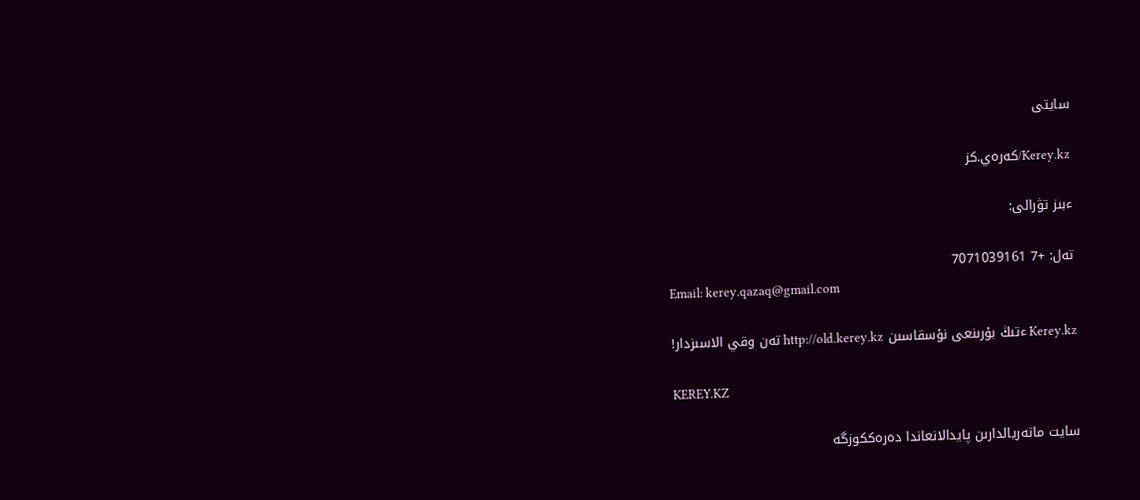سايتى

Kerey.kz/كەرەي.كز

ءبىز تۋرالى:

تەل: +7 7071039161
Email: kerey.qazaq@gmail.com

Kerey.kz ءتىڭ بۇرىنعى نۇسقاسىن http://old.kerey.kz تەن وقي الاسىزدار!

KEREY.KZ

سايت ماتەريالدارىن پايدالانعاندا دەرەككوزگە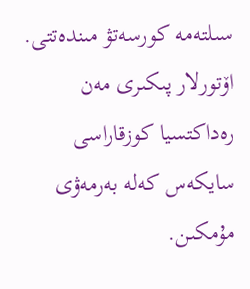سىلتەمە كورسەتۋ مىندەتتى. اۆتورلار پىكىرى مەن رەداكتسيا كوزقاراسى سايكەس كەلە بەرمەۋى مۇمكىن.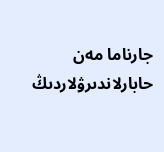جارناما مەن حابارلاندىرۋلاردىڭ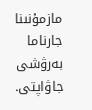مازمۇنىنا جارناما بەرۋشى جاۋاپتى.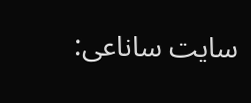سايت ساناعى: